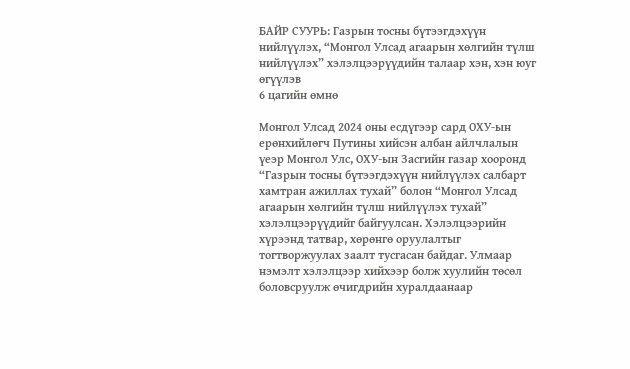БАЙР СУУРЬ: Газрын тосны бүтээгдэхүүн нийлүүлэх, “Монгол Улсад агаарын хөлгийн түлш нийлүүлэх” хэлэлцээрүүдийн талаар хэн, хэн юуг өгүүлэв
6 цагийн өмнө

Монгол Улсад 2024 оны есдүгээр сард ОХУ-ын ерөнхийлөгч Путины хийсэн албан айлчлалын үеэр Монгол Улс, ОХУ-ын Засгийн газар хооронд “Газрын тосны бүтээгдэхүүн нийлүүлэх салбарт хамтран ажиллах тухай” болон “Монгол Улсад агаарын хөлгийн түлш нийлүүлэх тухай” хэлэлцээрүүдийг байгуулсан. Хэлэлцээрийн хүрээнд татвар, хөрөнгө оруулалтыг тогтворжуулах заалт тусгасан байдаг. Улмаар нэмэлт хэлэлцээр хийхээр болж хуулийн төсөл боловсруулж өчигдрийн хуралдаанаар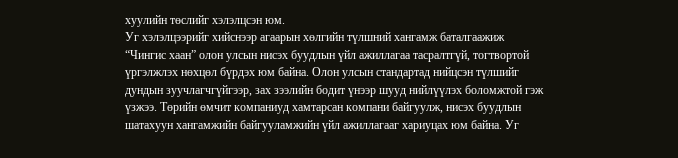хуулийн төслийг хэлэлцсэн юм.
Уг хэлэлцээрийг хийснээр агаарын хөлгийн түлшний хангамж баталгаажиж “Чингис хаан” олон улсын нисэх буудлын үйл ажиллагаа тасралтгүй, тогтвортой үргэлжлэх нөхцөл бүрдэх юм байна. Олон улсын стандартад нийцсэн түлшийг дундын зуучлагчгүйгээр, зах зээлийн бодит үнээр шууд нийлүүлэх боломжтой гэж үзжээ. Төрийн өмчит компаниуд хамтарсан компани байгуулж, нисэх буудлын шатахуун хангамжийн байгууламжийн үйл ажиллагааг хариуцах юм байна. Уг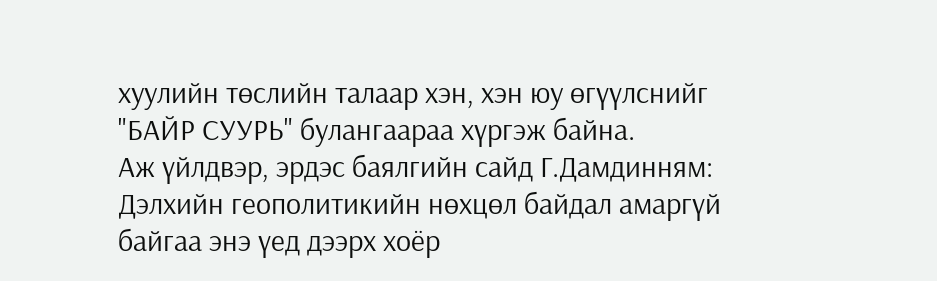хуулийн төслийн талаар хэн, хэн юу өгүүлснийг "БАЙР СУУРЬ" булангаараа хүргэж байна.
Аж үйлдвэр, эрдэс баялгийн сайд Г.Дамдинням: Дэлхийн геополитикийн нөхцөл байдал амаргүй байгаа энэ үед дээрх хоёр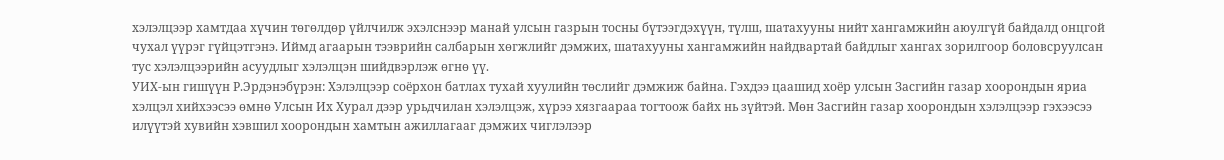хэлэлцээр хамтдаа хүчин төгөлдөр үйлчилж эхэлснээр манай улсын газрын тосны бүтээгдэхүүн, түлш, шатахууны нийт хангамжийн аюулгүй байдалд онцгой чухал үүрэг гүйцэтгэнэ. Иймд агаарын тээврийн салбарын хөгжлийг дэмжих, шатахууны хангамжийн найдвартай байдлыг хангах зорилгоор боловсруулсан тус хэлэлцээрийн асуудлыг хэлэлцэн шийдвэрлэж өгнө үү.
УИХ-ын гишүүн Р.Эрдэнэбүрэн: Хэлэлцээр соёрхон батлах тухай хуулийн төслийг дэмжиж байна. Гэхдээ цаашид хоёр улсын Засгийн газар хоорондын яриа хэлцэл хийхээсээ өмнө Улсын Их Хурал дээр урьдчилан хэлэлцэж, хүрээ хязгаараа тогтоож байх нь зүйтэй. Мөн Засгийн газар хоорондын хэлэлцээр гэхээсээ илүүтэй хувийн хэвшил хоорондын хамтын ажиллагааг дэмжих чиглэлээр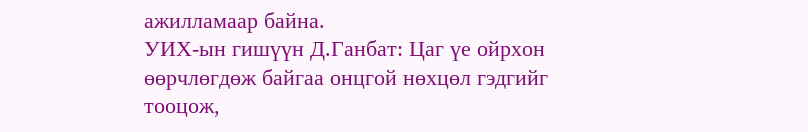ажилламаар байна.
УИХ-ын гишүүн Д.Ганбат: Цаг үе ойрхон өөрчлөгдөж байгаа онцгой нөхцөл гэдгийг тооцож,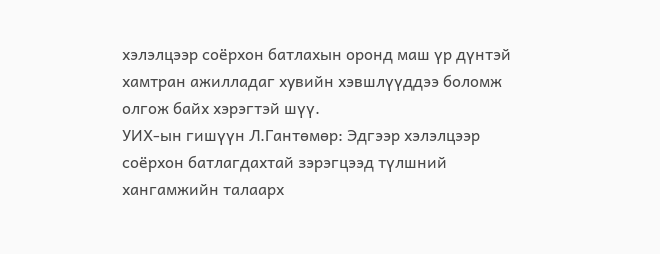хэлэлцээр соёрхон батлахын оронд маш үр дүнтэй хамтран ажилладаг хувийн хэвшлүүддээ боломж олгож байх хэрэгтэй шүү.
УИХ-ын гишүүн Л.Гантөмөр: Эдгээр хэлэлцээр соёрхон батлагдахтай зэрэгцээд түлшний хангамжийн талаарх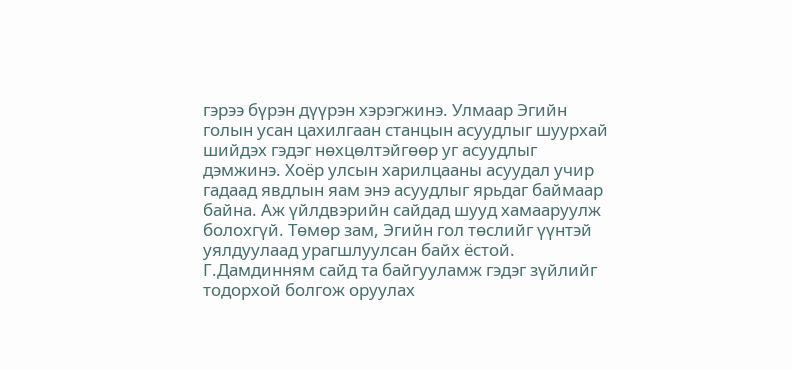гэрээ бүрэн дүүрэн хэрэгжинэ. Улмаар Эгийн голын усан цахилгаан станцын асуудлыг шуурхай шийдэх гэдэг нөхцөлтэйгөөр уг асуудлыг дэмжинэ. Хоёр улсын харилцааны асуудал учир гадаад явдлын яам энэ асуудлыг ярьдаг баймаар байна. Аж үйлдвэрийн сайдад шууд хамааруулж болохгүй. Төмөр зам, Эгийн гол төслийг үүнтэй уялдуулаад урагшлуулсан байх ёстой. Г.Дамдинням сайд та байгууламж гэдэг зүйлийг тодорхой болгож оруулах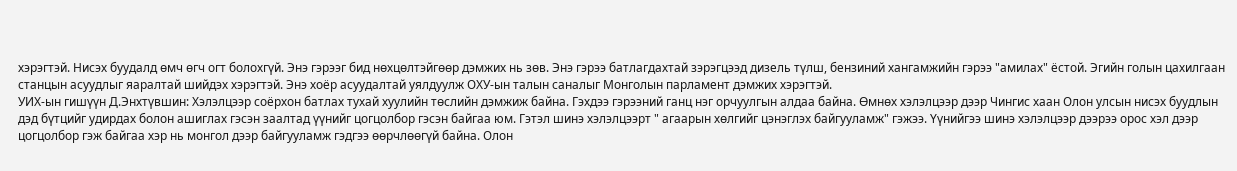хэрэгтэй. Нисэх буудалд өмч өгч огт болохгүй. Энэ гэрээг бид нөхцөлтэйгөөр дэмжих нь зөв. Энэ гэрээ батлагдахтай зэрэгцээд дизель түлш, бензиний хангамжийн гэрээ "амилах" ёстой. Эгийн голын цахилгаан станцын асуудлыг яаралтай шийдэх хэрэгтэй. Энэ хоёр асуудалтай уялдуулж ОХУ-ын талын саналыг Монголын парламент дэмжих хэрэгтэй.
УИХ-ын гишүүн Д.Энхтүвшин: Хэлэлцээр соёрхон батлах тухай хуулийн төслийн дэмжиж байна. Гэхдээ гэрээний ганц нэг орчуулгын алдаа байна. Өмнөх хэлэлцээр дээр Чингис хаан Олон улсын нисэх буудлын дэд бүтцийг удирдах болон ашиглах гэсэн заалтад үүнийг цогцолбор гэсэн байгаа юм. Гэтэл шинэ хэлэлцээрт " агаарын хөлгийг цэнэглэх байгууламж" гэжээ. Үүнийгээ шинэ хэлэлцээр дээрээ орос хэл дээр цогцолбор гэж байгаа хэр нь монгол дээр байгууламж гэдгээ өөрчлөөгүй байна. Олон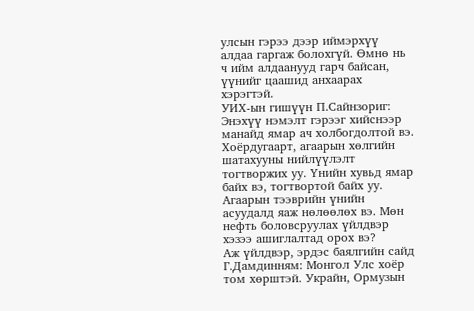улсын гэрээ дээр иймэрхүү алдаа гаргаж болохгүй. Өмнө нь ч ийм алдаанууд гарч байсан, үүнийг цаашид анхаарах хэрэгтэй.
УИХ-ын гишүүн П.Сайнзориг: Энэхүү нэмэлт гэрээг хийснээр манайд ямар ач холбогдолтой вэ. Хоёрдугаарт, агаарын хөлгийн шатахууны нийлүүлэлт тогтворжих уу. Үнийн хувьд ямар байх вэ, тогтвортой байх уу. Агаарын тээврийн үнийн асуудалд яаж нөлөөлөх вэ. Мөн нефть боловсруулах үйлдвэр хэзээ ашиглалтад орох вэ?
Аж үйлдвэр, эрдэс баялгийн сайд Г.Дамдинням: Монгол Улс хоёр том хөрштэй. Украйн, Ормузын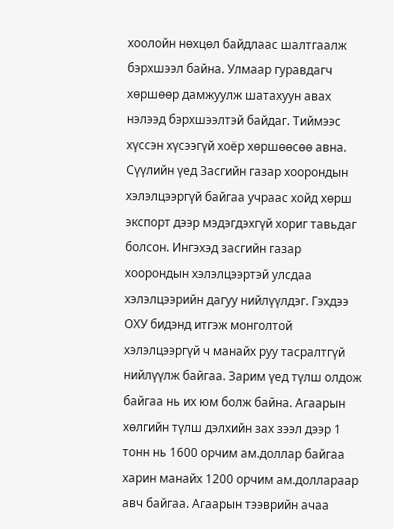хоолойн нөхцөл байдлаас шалтгаалж бэрхшээл байна. Улмаар гуравдагч хөршөөр дамжуулж шатахуун авах нэлээд бэрхшээлтэй байдаг. Тиймээс хүссэн хүсээгүй хоёр хөршөөсөө авна. Сүүлийн үед Засгийн газар хоорондын хэлэлцээргүй байгаа учраас хойд хөрш экспорт дээр мэдэгдэхгүй хориг тавьдаг болсон. Ингэхэд засгийн газар хоорондын хэлэлцээртэй улсдаа хэлэлцээрийн дагуу нийлүүлдэг. Гэхдээ ОХУ бидэнд итгэж монголтой хэлэлцээргүй ч манайх руу тасралтгүй нийлүүлж байгаа. Зарим үед түлш олдож байгаа нь их юм болж байна. Агаарын хөлгийн түлш дэлхийн зах зээл дээр 1 тонн нь 1600 орчим ам.доллар байгаа харин манайх 1200 орчим ам.доллараар авч байгаа. Агаарын тээврийн ачаа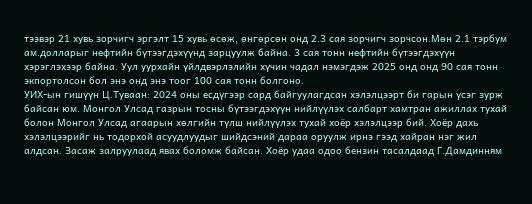тээвэр 21 хувь зорчигч эргэлт 15 хувь өсөж, өнгөрсөн онд 2.3 сая зорчигч зорчсон.Мөн 2.1 тэрбум ам.долларыг нефтийн бүтээгдэхүүнд зарцуулж байна. 3 сая тонн нефтийн бүтээгдэхүүн хэрэглэхээр байна. Уул уурхайн үйлдвэрлэлийн хүчин чадал нэмэгдэж 2025 онд онд 90 сая тонн экпортолсон бол энэ онд энэ тоог 100 сая тонн болгоно.
УИХ-ын гишүүн Ц.Туваан: 2024 оны есдүгээр сард байгуулагдсан хэлэлцээрт би гарын үсэг зурж байсан юм. Монгол Улсад газрын тосны бүтээгдэхүүн нийлүүлэх салбарт хамтран ажиллах тухай болон Монгол Улсад агаарын хөлгийн түлш нийлүүлэх тухай хоёр хэлэлцээр бий. Хоёр дахь хэлэлцээрийг нь тодорхой асуудлуудыг шийдсэний дараа оруулж ирнэ гээд хайран нэг жил алдсан. Засаж залруулаад явах боломж байсан. Хоёр удаа одоо бензин тасалдаад Г.Дамдинням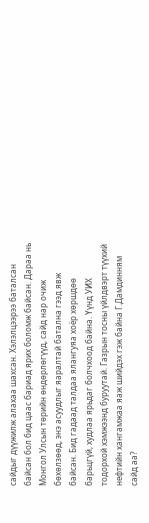сайдыг дүүжилж алахаа шахсан. Хэлэлцээрээ баталсан байсан бол бид цаас бариад ярих боломж байсан. Дараа нь Монгол Улсын төрийн өндөрлөгүүд, сайд нар очиж бөхөлзөөд, энэ асуудлыг яаралтай батална гээд явж байсан. Бид гадаад талдаа ялангуяа хоёр хөршдөө барьцгүй, худлаа ярьдаг болчхоод байна. Үүнд УИХ тодорхой хэмжээнд буруутай. Газрын тосны үйлдвэрт түүхий нефтийн хангамжаа яаж шийдэх гэж байна Г.Дамдинням сайд аа?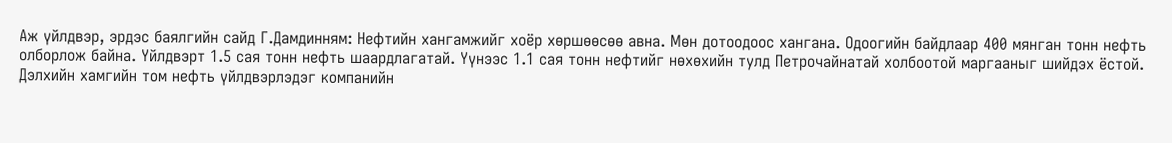Аж үйлдвэр, эрдэс баялгийн сайд Г.Дамдинням: Нефтийн хангамжийг хоёр хөршөөсөө авна. Мөн дотоодоос хангана. Одоогийн байдлаар 400 мянган тонн нефть олборлож байна. Үйлдвэрт 1.5 сая тонн нефть шаардлагатай. Үүнээс 1.1 сая тонн нефтийг нөхөхийн тулд Петрочайнатай холбоотой маргааныг шийдэх ёстой. Дэлхийн хамгийн том нефть үйлдвэрлэдэг компанийн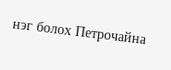нэг болох Петрочайна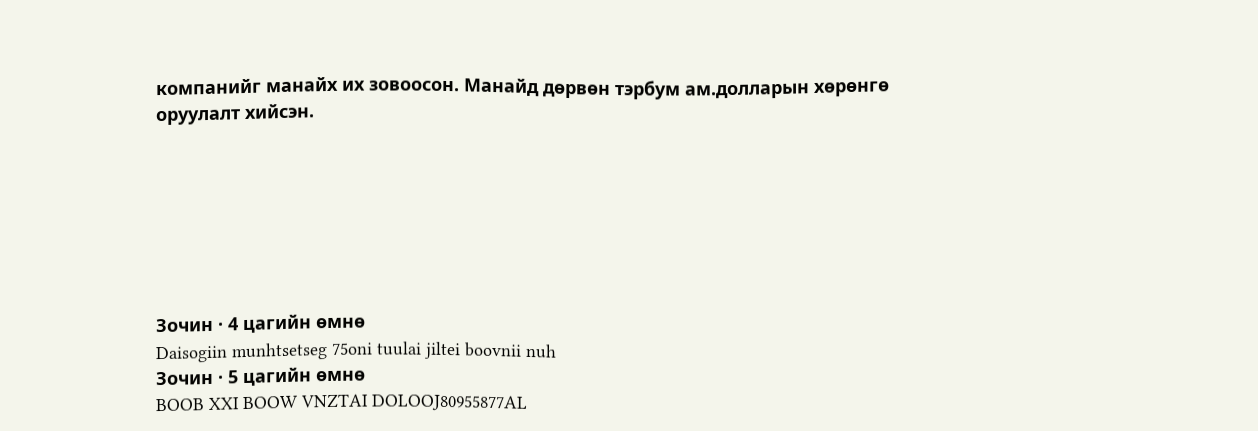компанийг манайх их зовоосон. Манайд дөрвөн тэрбум ам.долларын хөрөнгө оруулалт хийсэн.







Зочин · 4 цагийн өмнө
Daisogiin munhtsetseg 75oni tuulai jiltei boovnii nuh
Зочин · 5 цагийн өмнө
BOOB XXI BOOW VNZTAI DOLOOJ80955877AL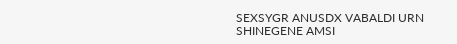SEXSYGR ANUSDX VABALDI URN SHINEGENE AMSI